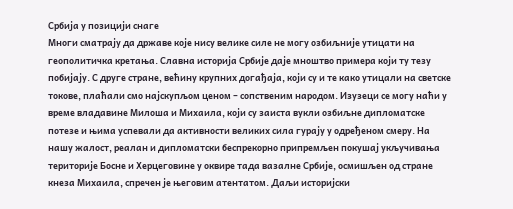Србија у позицији снаге
Многи сматрају да државе које нису велике силе не могу озбиљније утицати на геополитичка кретања. Славна историја Србије даје мноштво примера који ту тезу побијају. С друге стране, већину крупних догађаја, који су и те како утицали на светске токове, плаћали смо најскупљом ценом – сопственим народом. Изузеци се могу наћи у време владавине Милоша и Михаила, који су заиста вукли озбиљне дипломатске потезе и њима успевали да активности великих сила гурају у одређеном смеру. На нашу жалост, реалан и дипломатски беспрекорно припремљен покушај укључивања територије Босне и Херцеговине у оквире тада вазалне Србије, осмишљен од стране кнеза Михаила, спречен је његовим атентатом. Даљи историјски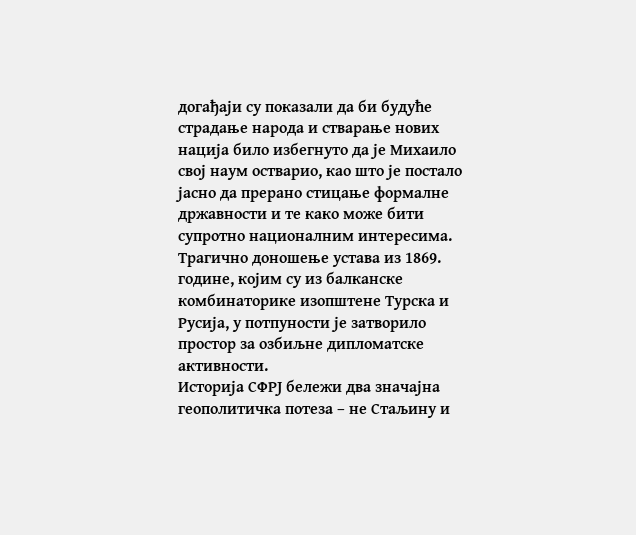догађаји су показали да би будуће страдање народа и стварање нових нација било избегнуто да је Михаило свој наум остварио, као што је постало јасно да прерано стицање формалне државности и те како може бити супротно националним интересима. Трагично доношење устава из 1869. године, којим су из балканске комбинаторике изопштене Турска и Русија, у потпуности је затворило простор за озбиљне дипломатске активности.
Историја СФРЈ бележи два значајна геополитичка потеза – не Стаљину и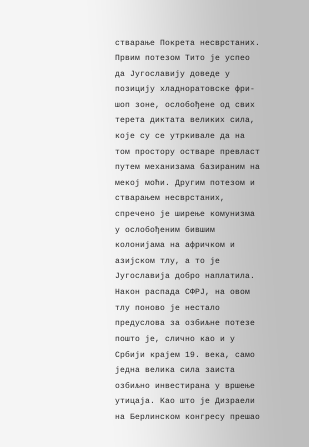стварање Покрета несврстаних. Првим потезом Тито је успео да Југославију доведе у позицију хладноратовске фри-шоп зоне, ослобођене од свих терета диктата великих сила, које су се утркивале да на том простору остваре превласт путем механизама базираним на мекој моћи. Другим потезом и стварањем несврстаних, спречено је ширење комунизма у ослобођеним бившим колонијама на афричком и азијском тлу, а то је Југославија добро наплатила.
Након распада СФРЈ, на овом тлу поново је нестало предуслова за озбиљне потезе пошто је, слично као и у Србији крајем 19. века, само једна велика сила заиста озбиљно инвестирана у вршење утицаја. Као што је Дизраели на Берлинском конгресу прешао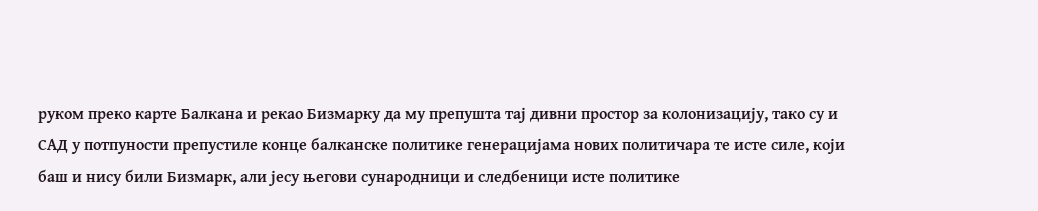руком преко карте Балкана и рекао Бизмарку да му препушта тај дивни простор за колонизацију, тако су и САД у потпуности препустиле конце балканске политике генерацијама нових политичара те исте силе, који баш и нису били Бизмарк, али јесу његови сународници и следбеници исте политике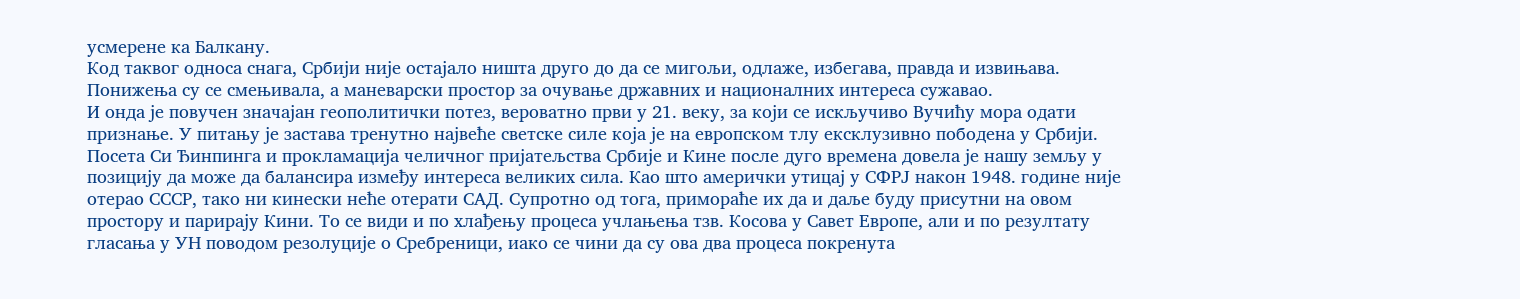усмерене ка Балкану.
Код таквог односа снага, Србији није остајало ништа друго до да се мигољи, одлаже, избегава, правда и извињава. Понижења су се смењивала, а маневарски простор за очување државних и националних интереса сужавао.
И онда је повучен значајан геополитички потез, вероватно први у 21. веку, за који се искључиво Вучићу мора одати признање. У питању је застава тренутно највеће светске силе која је на европском тлу ексклузивно пободена у Србији. Посета Си Ђинпинга и прокламација челичног пријатељства Србије и Кине после дуго времена довела је нашу земљу у позицију да може да балансира између интереса великих сила. Као што амерички утицај у СФРЈ након 1948. године није отерао СССР, тако ни кинески неће отерати САД. Супротно од тога, примораће их да и даље буду присутни на овом простору и парирају Кини. То се види и по хлађењу процеса учлањења тзв. Косова у Савет Европе, али и по резултату гласања у УН поводом резолуције о Сребреници, иако се чини да су ова два процеса покренута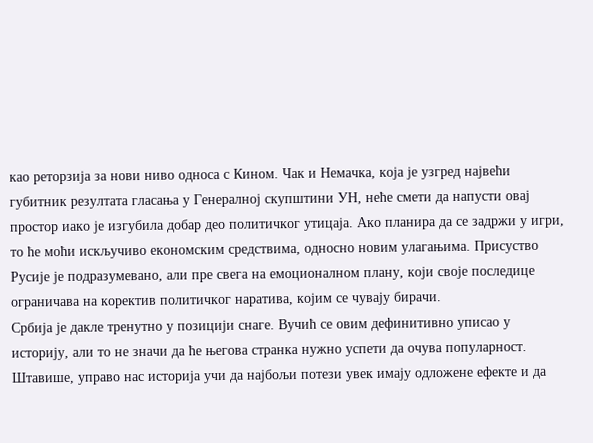као реторзија за нови ниво односа с Кином. Чак и Немачка, која је узгред највећи губитник резултата гласања у Генералној скупштини УН, неће смети да напусти овај простор иако је изгубила добар део политичког утицаја. Ако планира да се задржи у игри, то ће моћи искључиво економским средствима, односно новим улагањима. Присуство Русије је подразумевано, али пре свега на емоционалном плану, који своје последице ограничава на коректив политичког наратива, којим се чувају бирачи.
Србија је дакле тренутно у позицији снаге. Вучић се овим дефинитивно уписао у историју, али то не значи да ће његова странка нужно успети да очува популарност. Штавише, управо нас историја учи да најбољи потези увек имају одложене ефекте и да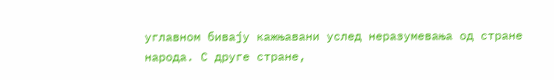углавном бивају кажњавани услед неразумевања од стране народа. С друге стране,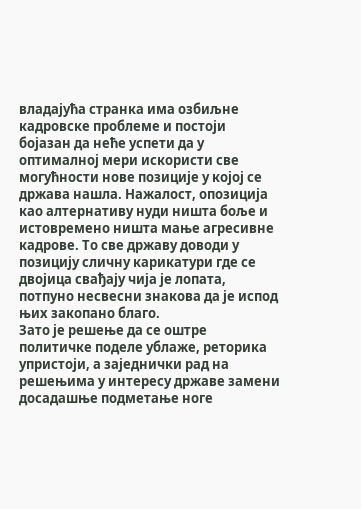владајућа странка има озбиљне кадровске проблеме и постоји бојазан да неће успети да у оптималној мери искористи све могућности нове позиције у којој се држава нашла. Нажалост, опозиција као алтернативу нуди ништа боље и истовремено ништа мање агресивне кадрове. То све државу доводи у позицију сличну карикатури где се двојица свађају чија је лопата, потпуно несвесни знакова да је испод њих закопано благо.
Зато је решење да се оштре политичке поделе ублаже, реторика упристоји, а заједнички рад на решењима у интересу државе замени досадашње подметање ноге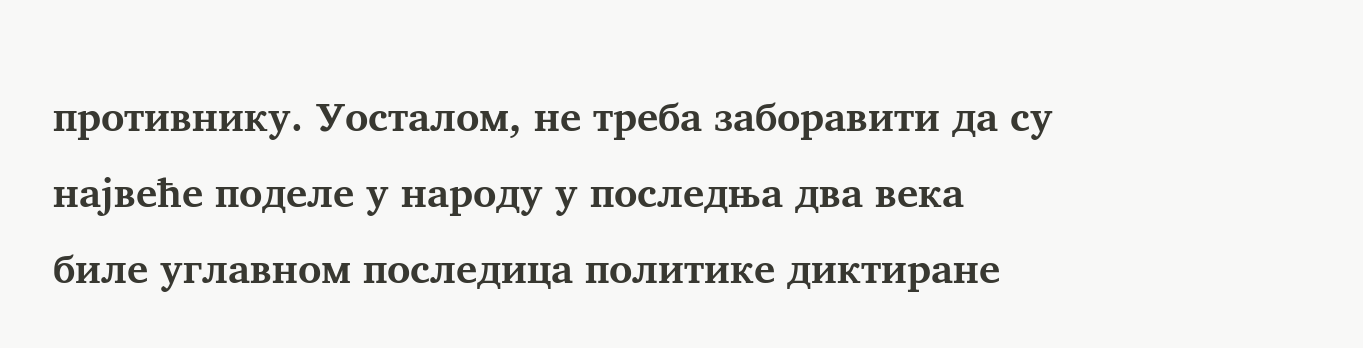противнику. Уосталом, не треба заборавити да су највеће поделе у народу у последња два века биле углавном последица политике диктиране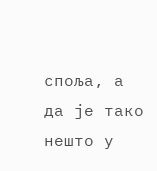споља, а да је тако нешто у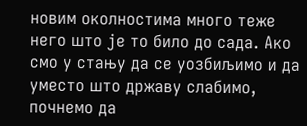новим околностима много теже него што је то било до сада. Ако смо у стању да се уозбиљимо и да уместо што државу слабимо, почнемо да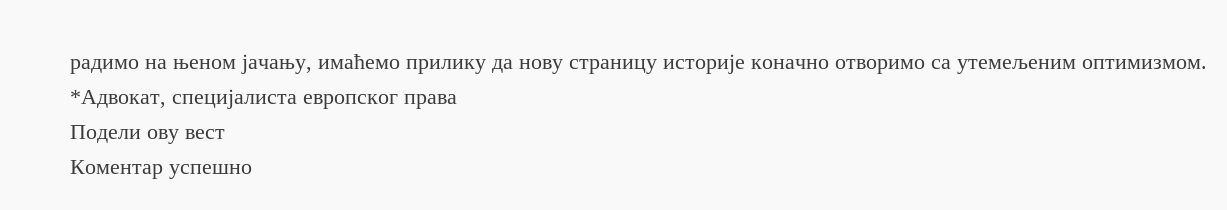радимо на њеном јачању, имаћемо прилику да нову страницу историје коначно отворимо са утемељеним оптимизмом.
*Адвокат, специјалиста европског права
Подели ову вест
Комeнтар успeшно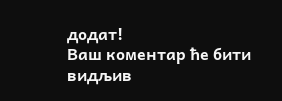додат!
Ваш комeнтар ћe бити видљив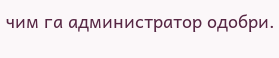чим га администратор одобри.